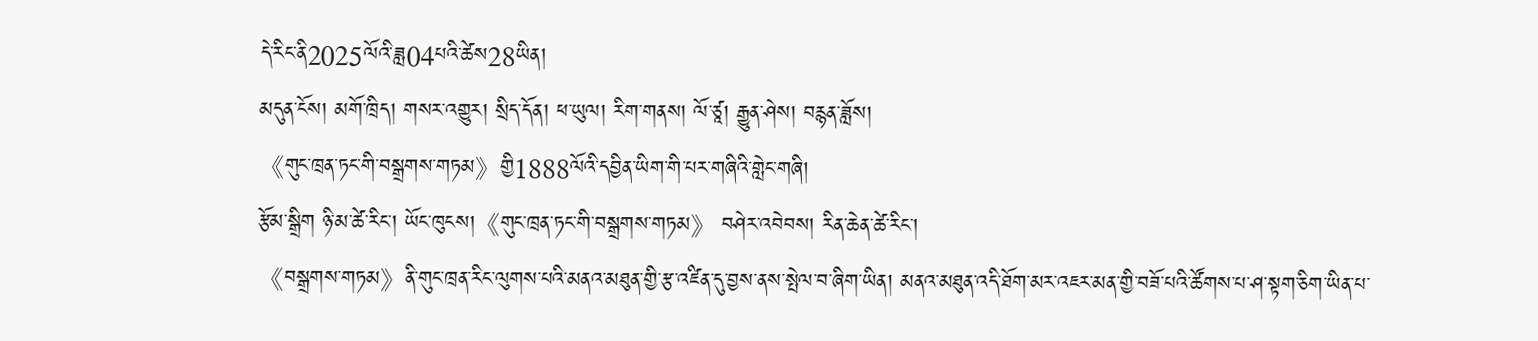དེ་རིང་ནི2025ལོའི་ཟླ04པའི་ཚེས28ཡིན།
མདུན་ངོས། མགོ་ཁྲིད། གསར་འགྱུར། སྲིད་དོན། ཕ་ཡུལ། རིག་གནས། ལོ་ཙཱ། རྒྱུན་ཤེས། བརྙན་ཟློས།
《གུང་ཁྲན་ཏང་གི་བསྒྲགས་གཏམ》གྱི1888ལོའི་དབྱིན་ཡིག་གི་པར་གཞིའི་གླེང་གཞི།
རྩོམ་སྒྲིག ཉི་མ་ཚེ་རིང་། ཡོང་ཁུངས།《གུང་ཁྲན་ཏང་གི་བསྒྲགས་གཏམ》 བཤེར་འབེབས། རིན་ཆེན་ཚེ་རིང་།
《བསྒྲགས་གཏམ》ནི་གུང་ཁྲན་རིང་ལུགས་པའི་མནའ་མཐུན་གྱི་རྩ་འཛིན་དུ་བྱས་ནས་སྤེལ་བ་ཞིག་ཡིན། མནའ་མཐུན་འདི་ཐོག་མར་འཇར་མན་གྱི་བཟོ་པའི་ཚོགས་པ་ཤ་སྟག་ཅིག་ཡིན་པ་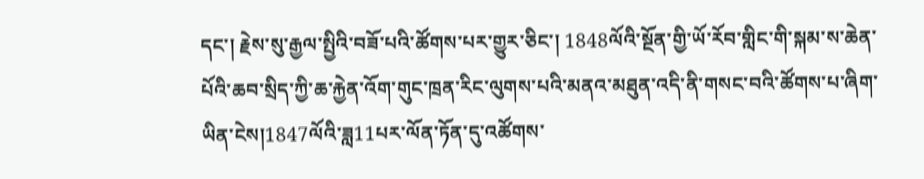དང་། རྗེས་སུ་རྒྱལ་སྤྱིའི་བཟོ་པའི་ཚོགས་པར་གྱུར་ཅིང་། 1848ལོའི་སྔོན་གྱི་ཡོ་རོབ་གླིང་གི་སྐམ་ས་ཆེན་པོའི་ཆབ་སྲིད་ཀྱི་ཆ་རྐྱེན་འོག་གུང་ཁྲན་རིང་ལུགས་པའི་མནའ་མཐུན་འདི་ནི་གསང་བའི་ཚོགས་པ་ཞིག་ཡིན་ངེས།1847ལོའི་ཟླ11པར་ལོན་ཏོན་དུ་འཚོགས་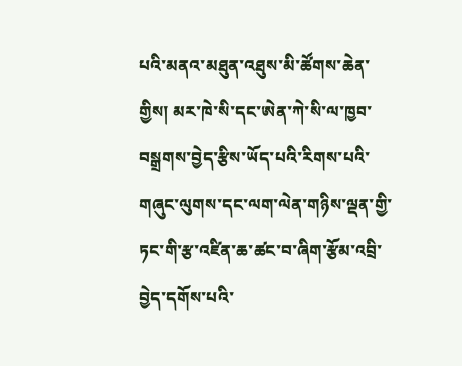པའི་མནའ་མཐུན་འཐུས་མི་ཚོགས་ཆེན་གྱིས། མར་ཁེ་སི་དང་ཨེན་ཀེ་སི་ལ་ཁྱབ་བསྒྲགས་བྱེད་རྩིས་ཡོད་པའི་རིགས་པའི་གཞུང་ལུགས་དང་ལག་ལེན་གཉིས་ལྡན་གྱི་ཏང་གི་རྩ་འཛིན་ཆ་ཚང་བ་ཞིག་རྩོམ་འབྲི་བྱེད་དགོས་པའི་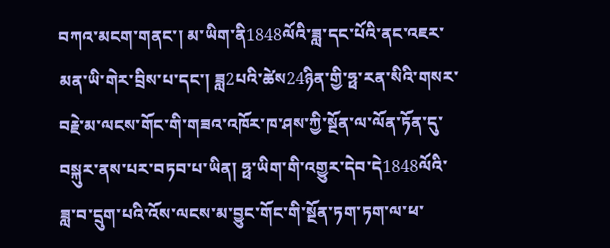བཀའ་མངག་གནང་། མ་ཡིག་ནི1848ལོའི་ཟླ་དང་པོའི་ནང་འཇར་མན་ཡི་གེར་བྲིས་པ་དང་། ཟླ2པའི་ཚེས24ཉིན་གྱི་ཧྥ་རན་སིའི་གསར་བརྗེ་མ་ལངས་གོང་གི་གཟའ་འཁོར་ཁ་ཤས་ཀྱི་སྔོན་ལ་ལོན་ཏོན་དུ་བསྐུར་ནས་པར་བཏབ་པ་ཡིན། ཧྥ་ཡིག་གི་འགྱུར་དེབ་དེ1848ལོའི་ཟླ་བ་དྲུག་པའི་འོས་ལངས་མ་བྱུང་གོང་གི་སྔོན་ཏག་ཏག་ལ་ཕ་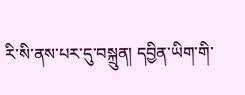རི་སི་ནས་པར་དུ་བསྐྲུན། དབྱིན་ཡིག་གི་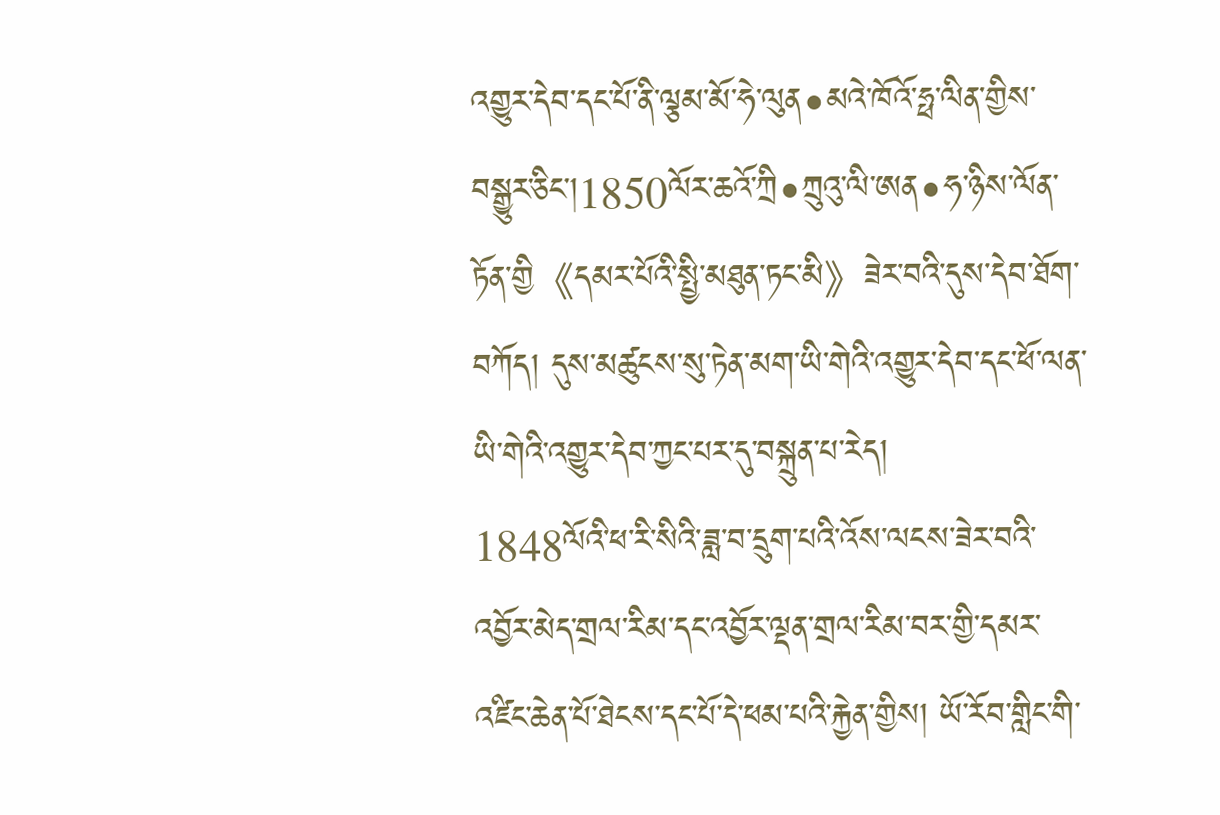འགྱུར་དེབ་དང་པོ་ནི་ལྕམ་མོ་ཧེ་ལུན•མའེ་ཁོའོ་ཧྥ་ལིན་གྱིས་བསྒྱུར་ཅིང་།1850ལོར་ཆའོ་ཀྲི•ཀྲུའུ་ལི་ཨན•ཧ་ཉིས་ལོན་ཏོན་གྱི《དམར་པོའི་སྤྱི་མཐུན་ཏང་མི》ཟེར་བའི་དུས་དེབ་ཐོག་བཀོད། དུས་མཚུངས་སུ་ཏེན་མག་ཡི་གེའི་འགྱུར་དེབ་དང་ཕོ་ལན་ཡི་གེའི་འགྱུར་དེབ་ཀྱང་པར་དུ་བསྐྲུན་པ་རེད།
1848ལོའི་ཕ་རི་སིའི་ཟླ་བ་དྲུག་པའི་འོས་ལངས་ཟེར་བའི་འབྱོར་མེད་གྲལ་རིམ་དང་འབྱོར་ལྡན་གྲལ་རིམ་བར་གྱི་དམར་འཛིང་ཆེན་པོ་ཐེངས་དང་པོ་དེ་ཕམ་པའི་རྐྱེན་གྱིས། ཡོ་རོབ་གླིང་གི་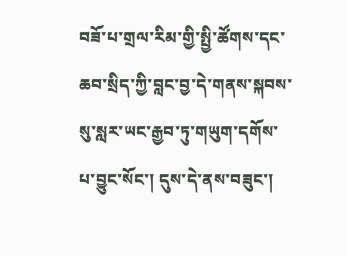བཟོ་པ་གྲལ་རིམ་གྱི་སྤྱི་ཚོགས་དང་ཆབ་སྲིད་ཀྱི་བླང་བྱ་དེ་གནས་སྐབས་སུ་སླར་ཡང་རྒྱབ་ཏུ་གཡུག་དགོས་པ་བྱུང་སོང་། དུས་དེ་ནས་བཟུང་།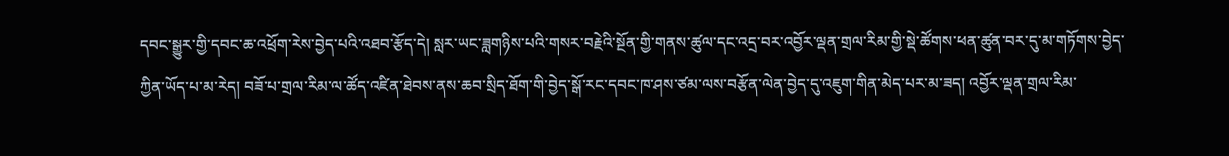དབང་སྒྱུར་གྱི་དབང་ཆ་འཕྲོག་རེས་བྱེད་པའི་འཐབ་རྩོད་དེ། སླར་ཡང་ཟླགཉིས་པའི་གསར་བརྗེའི་སྔོན་གྱི་གནས་ཚུལ་དང་འདྲ་བར་འབྱོར་ལྡན་གྲལ་རིམ་གྱི་སྡེ་ཚོགས་ཕན་ཚུན་བར་དུ་མ་གཏོགས་བྱེད་ཀྱིན་ཡོད་པ་མ་རེད། བཟོ་པ་གྲལ་རིམ་ལ་ཚོད་འཛིན་ཐེབས་ནས་ཆབ་སྲིད་ཐོག་གི་བྱེད་སྒོ་རང་དབང་ཁ་ཤས་ཙམ་ལས་བརྩོན་ལེན་བྱེད་དུ་འཇུག་གིན་མེད་པར་མ་ཟད། འབྱོར་ལྡན་གྲལ་རིམ་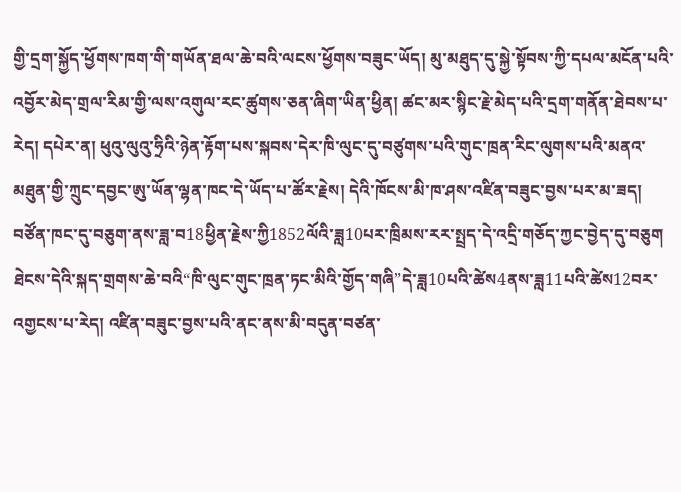གྱི་དྲག་སྐྱོད་ཕྱོགས་ཁག་གི་གཡོན་ཐལ་ཆེ་བའི་ལངས་ཕྱོགས་བཟུང་ཡོད། མུ་མཐུད་དུ་སྐྱེ་སྟོབས་ཀྱི་དཔལ་མངོན་པའི་འབྱོར་མེད་གྲལ་རིམ་གྱི་ལས་འགུལ་རང་ཚུགས་ཅན་ཞིག་ཡིན་ཕྱིན། ཚང་མར་སྙིང་རྗེ་མེད་པའི་དྲག་གནོན་ཐེབས་པ་རེད། དཔེར་ན། ཕུའུ་ལུའུ་ཧྲིའི་ཉེན་རྟོག་པས་སྐབས་དེར་ཁི་ལུང་དུ་བཙུགས་པའི་གུང་ཁྲན་རིང་ལུགས་པའི་མནའ་མཐུན་གྱི་ཀྲུང་དབྱང་ཨུ་ཡོན་ལྷན་ཁང་དེ་ཡོད་པ་ཚོར་རྗེས། དེའི་ཁོངས་མི་ཁ་ཤས་འཛིན་བཟུང་བྱས་པར་མ་ཟད། བཙོན་ཁང་དུ་བཅུག་ནས་ཟླ་བ18ཕྱིན་རྗེས་ཀྱི1852ལོའི་ཟླ10པར་ཁྲིམས་རར་སྤྲད་དེ་འདྲི་གཅོད་ཀྱང་བྱེད་དུ་བཅུག ཐེངས་དེའི་སྐད་གྲགས་ཆེ་བའི“ཁི་ལུང་གུང་ཁྲན་ཏང་མིའི་གྱོད་གཞི”དེ་ཟླ10པའི་ཚེས4ནས་ཟླ11པའི་ཚེས12བར་འགྱངས་པ་རེད། འཛིན་བཟུང་བྱས་པའི་ནང་ནས་མི་བདུན་བཙན་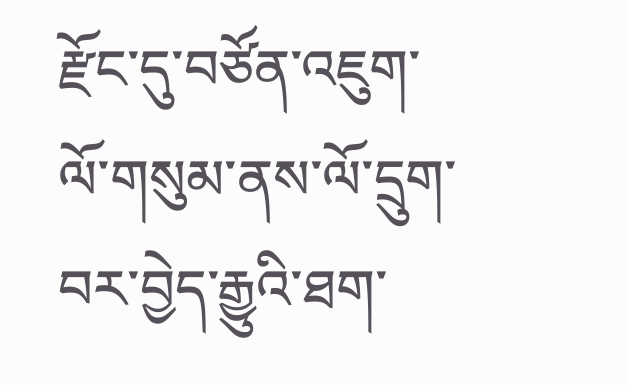རྫོང་དུ་བཙོན་འཇུག་ལོ་གསུམ་ནས་ལོ་དྲུག་བར་བྱེད་རྒྱུའི་ཐག་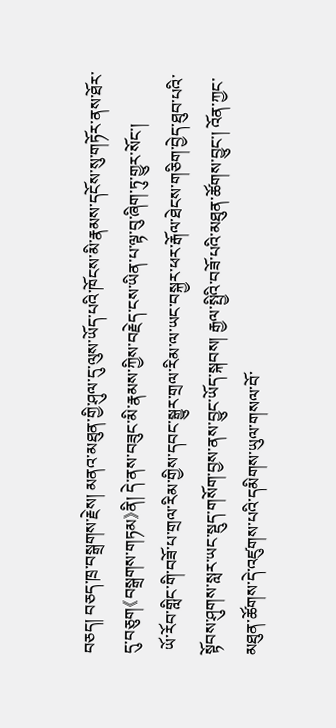བཅད། བཅད་ཁྲ་བསྒྲགས་རྗེས། མནའ་མཐུན་གྱི་ཤུལ་དུ་ལུས་ཡོད་པའི་ཁོངས་མི་རྣམས་དངོས་སུ་གཏོར་ནས་ཐོར་དུ་བཅུག《བསྒྲགས་གཏམ》ནི། དེ་ནས་བཟུང་མི་རྣམས་ཀྱིས་བརྗེད་ངས་ཡིན་པ་ལྟ་བུ་ཞིག་ཏུ་གྱུར་སོང་།
 ཡོ་རོབ་གླིང་གི་བཟོ་པ་གྲལ་རིམ་གྱིས་དབང་སྒྱུར་གྲལ་རིམ་ལ་ཡང་བསྐྱར་ཕར་རྒོལ་ཐེངས་གཅིག་བྱེད་ཐུབ་པའི་སྟོབས་ཤུགས་སླར་ཡང་སྡུད་གསོག་བྱས་ནས་བྱུང་ཡོད་སྐབས། རྒྱལ་སྤྱིའི་བཟོ་པའི་མཐུན་ཚོགས་བྱུང་། འོན་ཀྱང་མཐུན་ཚོགས་དེ་འཛུགས་པའི་དམིགས་ཡུལ་གསལ་བོ་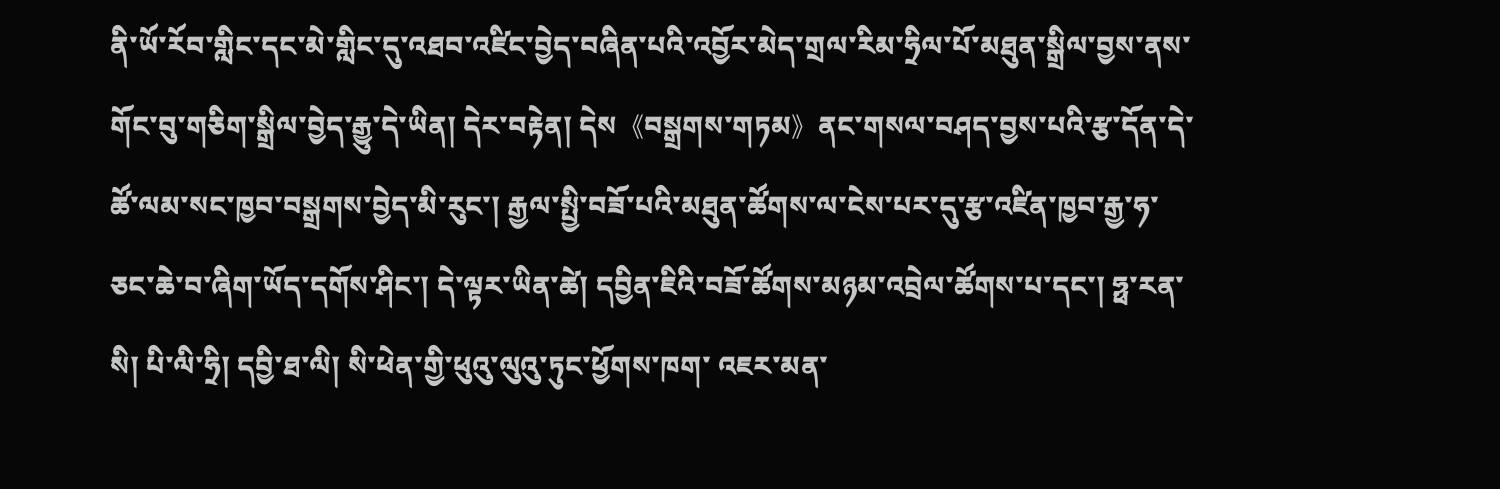ནི་ཡོ་རོབ་གླིང་དང་མེ་གླིང་དུ་འཐབ་འཛིང་བྱེད་བཞིན་པའི་འབྱོར་མེད་གྲལ་རིམ་ཧྲིལ་པོ་མཐུན་སྒྲིལ་བྱས་ནས་གོང་བུ་གཅིག་སྒྲིལ་བྱེད་རྒྱུ་དེ་ཡིན། དེར་བརྟེན། དེས《བསྒྲགས་གཏམ》ནང་གསལ་བཤད་བྱས་པའི་རྩ་དོན་དེ་ཚོ་ལམ་སང་ཁྱབ་བསྒྲགས་བྱེད་མི་རུང་། རྒྱལ་སྤྱི་བཟོ་པའི་མཐུན་ཚོགས་ལ་ངེས་པར་དུ་རྩ་འཛིན་ཁྱབ་རྒྱ་ཧ་ཅང་ཆེ་བ་ཞིག་ཡོད་དགོས་ཤིང་། དེ་ལྟར་ཡིན་ཚེ། དབྱིན་ཇིའི་བཟོ་ཚོགས་མཉམ་འབྲེལ་ཚོགས་པ་དང་། ཧྥ་རན་སི། པི་ལི་ཧྲི། དབྱི་ཐ་ལི། སི་ཕེན་གྱི་ཕུའུ་ལུའུ་ཏུང་ཕྱོགས་ཁག་ འཇར་མན་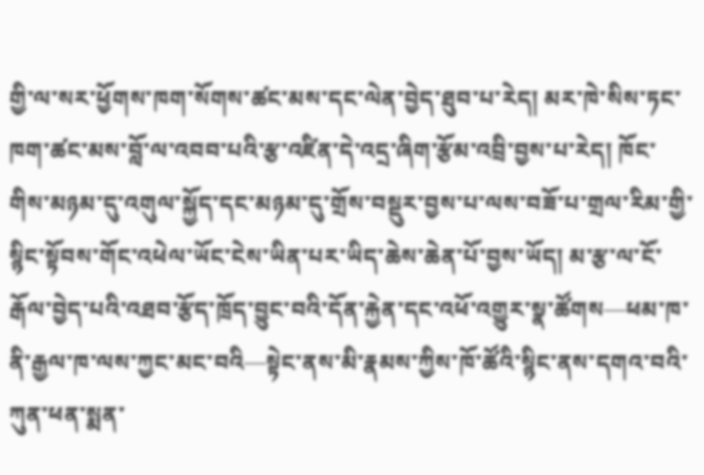གྱི་ལ་སར་ཕྱོགས་ཁག་སོགས་ཚང་མས་དང་ལེན་བྱེད་ཐུབ་པ་རེད། མར་ཁེ་སིས་ཏང་ཁག་ཚང་མས་བློ་ལ་འབབ་པའི་རྩ་འཛིན་དེ་འདྲ་ཞིག་རྩོམ་འབྲི་བྱས་པ་རེད། ཁོང་གིས་མཉམ་དུ་འགུལ་སྐྱོད་དང་མཉམ་དུ་གྲོས་བསྡུར་བྱས་པ་ལས་བཟོ་པ་གྲལ་རིམ་གྱི་སྙིང་སྟོབས་གོང་འཕེལ་ཡོང་ངེས་ཡིན་པར་ཡིད་ཆེས་ཆེན་པོ་བྱས་ཡོད། མ་རྩ་ལ་ངོ་རྒོལ་བྱེད་པའི་འཐབ་རྩོད་ཁྲོད་བྱུང་བའི་དོན་རྐྱེན་དང་འཕོ་འགྱུར་སྣ་ཚོགས—ཕམ་ཁ་ནི་རྒྱལ་ཁ་ལས་ཀྱང་མང་བའི—སྟེང་ནས་མི་རྣམས་ཀྱིས་ཁོ་ཚོའི་སྙིང་ནས་དགའ་བའི་ཀུན་ཕན་སྨན་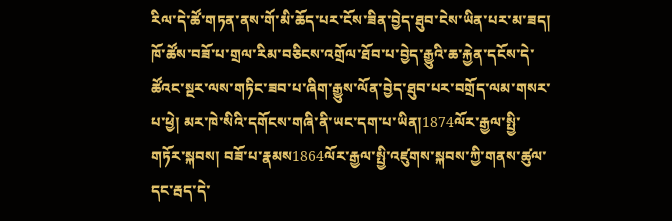རིལ་དེ་ཚོ་གཏན་ནས་གོ་མི་ཆོད་པར་ངོས་ཟིན་བྱེད་ཐུབ་ངེས་ཡིན་པར་མ་ཟད། ཁོ་ཚོས་བཟོ་པ་གྲལ་རིམ་བཅིངས་འགྲོལ་ཐོབ་པ་བྱེད་རྒྱུའི་ཆ་རྐྱེན་དངོས་དེ་ཚོའང་སྔར་ལས་གཏིང་ཟབ་པ་ཞིག་རྒྱུས་ལོན་བྱེད་ཐུབ་པར་བགྲོད་ལམ་གསར་པ་ཕྱེ། མར་ཁེ་སིའི་དགོངས་གཞི་ནི་ཡང་དག་པ་ཡིན།1874ལོར་རྒྱལ་སྤྱི་གཏོར་སྐབས། བཟོ་པ་རྣམས1864ལོར་རྒྱལ་སྤྱི་འཛུགས་སྐབས་ཀྱི་གནས་ཚུལ་དང་རྦད་དེ་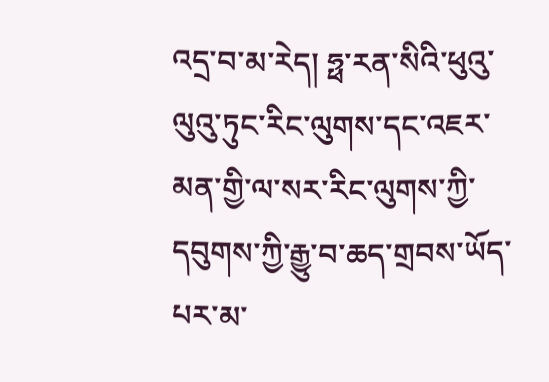འདྲ་བ་མ་རེད། ཧྥ་རན་སིའི་ཕུའུ་ལུའུ་ཏུང་རིང་ལུགས་དང་འཇར་མན་གྱི་ལ་སར་རིང་ལུགས་ཀྱི་དབུགས་ཀྱི་རྒྱུ་བ་ཆད་གྲབས་ཡོད་པར་མ་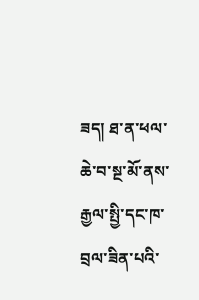ཟད། ཐ་ན་ཕལ་ཆེ་བ་སྔ་མོ་ནས་རྒྱལ་སྤྱི་དང་ཁ་བྲལ་ཟིན་པའི་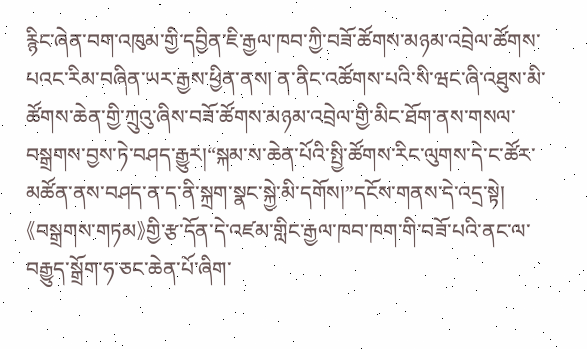རྙིང་ཞེན་བག་འཁུམ་གྱི་དབྱིན་ཇི་རྒྱལ་ཁབ་ཀྱི་བཟོ་ཚོགས་མཉམ་འབྲེལ་ཚོགས་པའང་རིམ་བཞིན་ཡར་རྒྱས་ཕྱིན་ནས། ན་ནིང་འཚོགས་པའི་སི་ཝང་ཞི་འཐུས་མི་ཚོགས་ཆེན་གྱི་ཀྲུའུ་ཞིས་བཟོ་ཚོགས་མཉམ་འབྲེལ་གྱི་མིང་ཐོག་ནས་གསལ་བསྒྲགས་བྱས་ཏེ་བཤད་རྒྱུར།“སྐམ་ས་ཆེན་པོའི་སྤྱི་ཚོགས་རིང་ལུགས་དེ་ང་ཚོར་མཚོན་ནས་བཤད་ན་ད་ནི་སྐྲག་སྣང་སྐྱེ་མི་དགོས།”དངོས་གནས་དེ་འདྲ་སྟེ།《བསྒྲགས་གཏམ》གྱི་རྩ་དོན་དེ་འཛམ་གླིང་རྒྱལ་ཁབ་ཁག་གི་བཟོ་པའི་ནང་ལ་བརྒྱུད་སྒྲོག་ཧ་ཅང་ཆེན་པོ་ཞིག་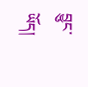བྱུང་ཡོད།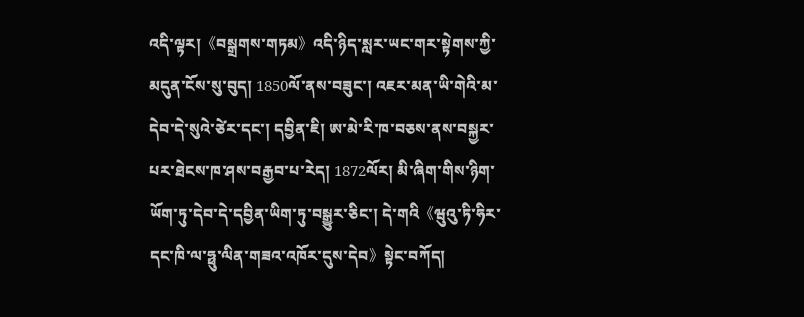འདི་ལྟར།《བསྒྲགས་གཏམ》འདི་ཉིད་སླར་ཡང་གར་སྟེགས་ཀྱི་མདུན་ངོས་སུ་བུད། 1850ལོ་ནས་བཟུང་། འཇར་མན་ཡི་གེའི་མ་དེབ་དེ་སུའེ་ཙེར་དང་། དབྱིན་ཇི། ཨ་མེ་རི་ཁ་བཅས་ནས་བསྐྱར་པར་ཐེངས་ཁ་ཤས་བརྒྱབ་པ་རེད། 1872ལོར། མི་ཞིག་གིས་ཉིག་ཡོག་ཏུ་དེབ་དེ་དབྱིན་ཡིག་ཏུ་བསྒྱུར་ཅིང་། དེ་གའི《ཝུའུ་ཏི་ཧིར་དང་ཁི་ལ་ཧྥུ་ལིན་གཟའ་འཁོར་དུས་དེབ》སྟེང་བཀོད།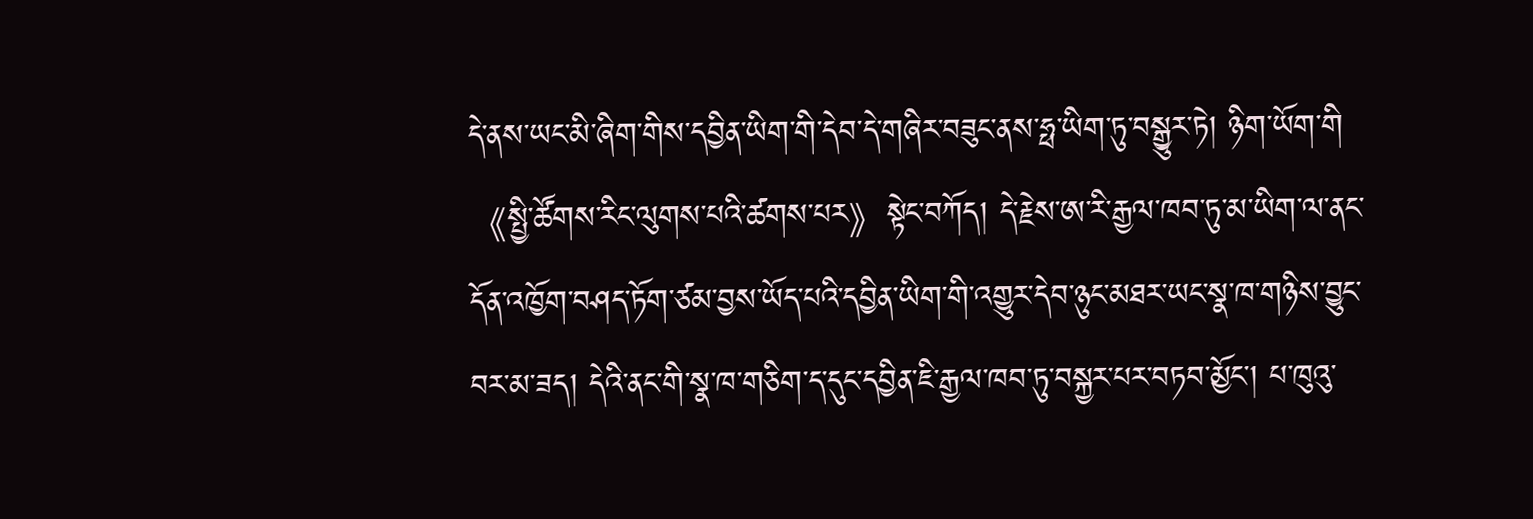དེ་ནས་ཡང་མི་ཞིག་གིས་དབྱིན་ཡིག་གི་དེབ་དེ་གཞིར་བཟུང་ནས་ཧྥ་ཡིག་ཏུ་བསྒྱུར་ཏེ། ཉིག་ཡོག་གི《སྤྱི་ཚོགས་རིང་ལུགས་པའི་ཚགས་པར》སྟེང་བཀོད། དེ་རྗེས་ཨ་རི་རྒྱལ་ཁབ་ཏུ་མ་ཡིག་ལ་ནང་དོན་འཁྱོག་བཤད་ཏོག་ཙམ་བྱས་ཡོད་པའི་དབྱིན་ཡིག་གི་འགྱུར་དེབ་ཉུང་མཐར་ཡང་སྣ་ཁ་གཉིས་བྱུང་བར་མ་ཟད། དེའི་ནང་གི་སྣ་ཁ་གཅིག་ད་དུང་དབྱིན་ཇི་རྒྱལ་ཁབ་ཏུ་བསྐྱར་པར་བཏབ་མྱོང་། པ་ཁུའུ་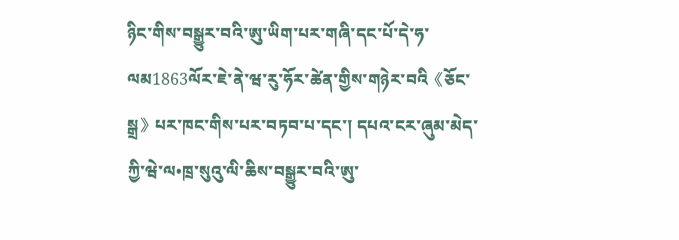ཉིང་གིས་བསྒྱུར་བའི་ཨུ་ཡིག་པར་གཞི་དང་པོ་དེ་ཧ་ལམ1863ལོར་ཇེ་ནེ་ཝ་རུ་ཧོར་ཚེན་གྱིས་གཉེར་བའི《ཅོང་སྒྲ》པར་ཁང་གིས་པར་བཏབ་པ་དང་། དཔའ་ངར་ཞུམ་མེད་ཀྱི་ཝེ་ལ•ཁྲ་སུའུ་ལི་ཆིས་བསྒྱུར་བའི་ཨུ་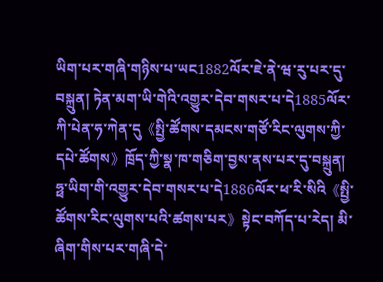ཡིག་པར་གཞི་གཉིས་པ་ཡང1882ལོར་ཇེ་ནེ་ཝ་རུ་པར་དུ་བསྐྲུན། ཏེན་མག་ཡི་གེའི་འགྱུར་དེབ་གསར་པ་དེ1885ལོར་ཀི་པེན་ཧ་ཀེན་དུ《སྤྱི་ཚོགས་དམངས་གཙོ་རིང་ལུགས་ཀྱི་དཔེ་ཚོགས》ཁྲོད་ཀྱི་སྣ་ཁ་གཅིག་བྱས་ནས་པར་དུ་བསྐྲུན། ཧྥ་ཡིག་གི་འགྱུར་དེབ་གསར་པ་དེ1886ལོར་ཕ་རི་སིའི《སྤྱི་ཚོགས་རིང་ལུགས་པའི་ཚགས་པར》སྟེང་བཀོད་པ་རེད། མི་ཞིག་གིས་པར་གཞི་དེ་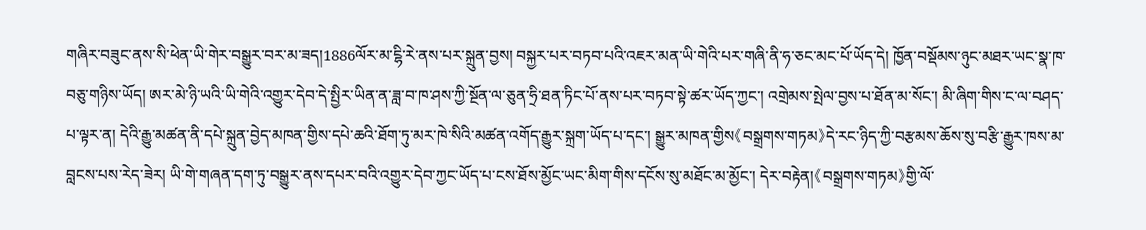གཞིར་བཟུང་ནས་སི་ཕེན་ཡི་གེར་བསྒྱུར་བར་མ་ཟད།1886ལོར་མ་ངྷི་རེ་ནས་པར་སྐྲུན་བྱས། བསྐྱར་པར་བཏབ་པའི་འཇར་མན་ཡི་གེའི་པར་གཞི་ནི་ཧ་ཅང་མང་པོ་ཡོད་དེ། ཁྱོན་བསྡོམས་ཉུང་མཐར་ཡང་སྣ་ཁ་བཅུ་གཉིས་ཡོད། ཨར་མེ་ཉི་ཡའི་ཡི་གེའི་འགྱུར་དེབ་དེ་སྤྱིར་ཡིན་ན་ཟླ་བ་ཁ་ཤས་ཀྱི་སྔོན་ལ་ཅུན་ཧྲི་ཐན་ཏིང་པོ་ནས་པར་བཏབ་སྟེ་ཚར་ཡོད་ཀྱང་། འགྲེམས་སྤེལ་བྱས་པ་ཐོན་མ་སོང་། མི་ཞིག་གིས་ང་ལ་བཤད་པ་ལྟར་ན། དེའི་རྒྱུ་མཚན་ནི་དཔེ་སྐྲུན་བྱེད་མཁན་གྱིས་དཔེ་ཆའི་ཐོག་ཏུ་མར་ཁེ་སིའི་མཚན་འགོད་རྒྱུར་སྐྲག་ཡོད་པ་དང་། སྒྱུར་མཁན་གྱིས《བསྒྲགས་གཏམ》དེ་རང་ཉིད་ཀྱི་བརྩམས་ཆོས་སུ་བརྩི་རྒྱུར་ཁས་མ་བླངས་པས་རེད་ཟེར། ཡི་གེ་གཞན་དག་ཏུ་བསྒྱུར་ནས་དཔར་བའི་འགྱུར་དེབ་ཀྱང་ཡོད་པ་ངས་ཐོས་མྱོང་ཡང་མིག་གིས་དངོས་སུ་མཐོང་མ་མྱོང་། དེར་བརྟེན།《བསྒྲགས་གཏམ》གྱི་ལོ་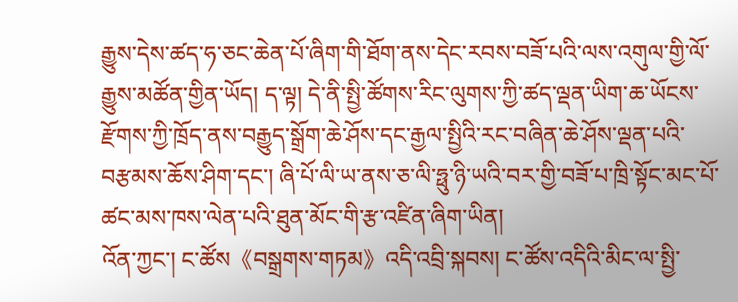རྒྱུས་དེས་ཚད་ཧ་ཅང་ཆེན་པོ་ཞིག་གི་ཐོག་ནས་དེང་རབས་བཟོ་པའི་ལས་འགུལ་གྱི་ལོ་རྒྱུས་མཚོན་གྱིན་ཡོད། ད་ལྟ། དེ་ནི་སྤྱི་ཚོགས་རིང་ལུགས་ཀྱི་ཚད་ལྡན་ཡིག་ཆ་ཡོངས་རྫོགས་ཀྱི་ཁྲོད་ནས་བརྒྱུད་སྒྲོག་ཆེ་ཤོས་དང་རྒྱལ་སྤྱིའི་རང་བཞིན་ཆེ་ཤོས་ལྡན་པའི་བརྩམས་ཆོས་ཤིག་དང་། ཞི་པོ་ལི་ཡ་ནས་ཅ་ལི་ཧྥུ་ཉི་ཡའི་བར་གྱི་བཟོ་པ་ཁྲི་སྟོང་མང་པོ་ཚང་མས་ཁས་ལེན་པའི་ཐུན་མོང་གི་རྩ་འཛིན་ཞིག་ཡིན།
འོན་ཀྱང་། ང་ཚོས《བསྒྲགས་གཏམ》འདི་འབྲི་སྐབས། ང་ཚོས་འདིའི་མིང་ལ་སྤྱི་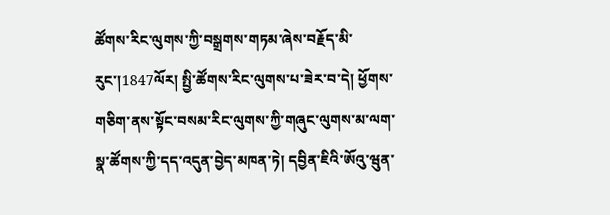ཚོགས་རིང་ལུགས་ཀྱི་བསྒྲགས་གཏམ་ཞེས་བརྗོད་མི་རུང་།1847ལོར། སྤྱི་ཚོགས་རིང་ལུགས་པ་ཟེར་བ་དེ། ཕྱོགས་གཅིག་ནས་སྟོང་བསམ་རིང་ལུགས་ཀྱི་གཞུང་ལུགས་མ་ལག་སྣ་ཚོགས་ཀྱི་དད་འདུན་བྱེད་མཁན་ཏེ། དབྱིན་ཇིའི་ཨོའུ་ཝུན་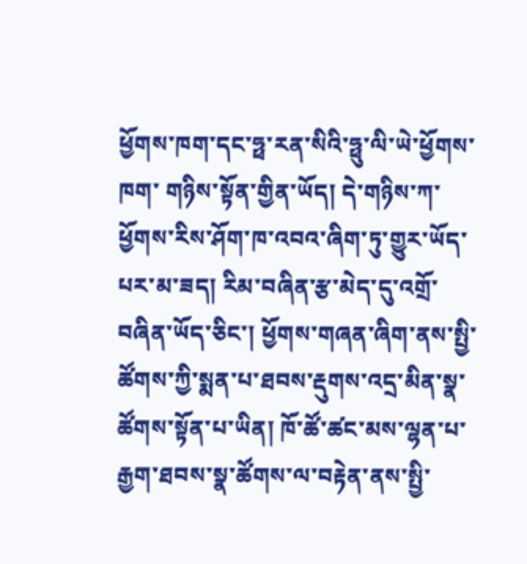ཕྱོགས་ཁག་དང་ཧྥ་རན་སིའི་ཧྥུ་ལི་ཡེ་ཕྱོགས་ཁག་ གཉིས་སྟོན་གྱིན་ཡོད། དེ་གཉིས་ཀ་ཕྱོགས་རིས་ཤོག་ཁ་འབའ་ཞིག་ཏུ་གྱུར་ཡོད་པར་མ་ཟད། རིམ་བཞིན་རྩ་མེད་དུ་འགྲོ་བཞིན་ཡོད་ཅིང་། ཕྱོགས་གཞན་ཞིག་ནས་སྤྱི་ཚོགས་ཀྱི་སྨན་པ་ཐབས་རྡུགས་འདྲ་མིན་སྣ་ཚོགས་སྟོན་པ་ཡིན། ཁོ་ཚོ་ཚང་མས་ལྷན་པ་རྒྱག་ཐབས་སྣ་ཚོགས་ལ་བརྟེན་ནས་སྤྱི་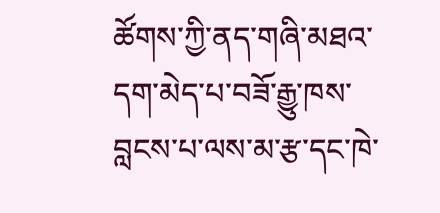ཚོགས་ཀྱི་ནད་གཞི་མཐའ་དག་མེད་པ་བཟོ་རྒྱུ་ཁས་བླངས་པ་ལས་མ་རྩ་དང་ཁེ་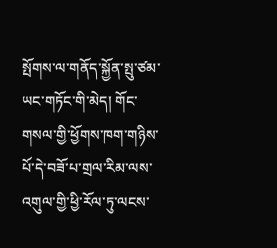སྤོགས་ལ་གནོད་སྐྱོན་སྤུ་ཙམ་ཡང་གཏོང་གི་མེད། གོང་གསལ་གྱི་ཕྱོགས་ཁག་གཉིས་པོ་དེ་བཟོ་པ་གྲལ་རིམ་ལས་འགུལ་གྱི་ཕྱི་རོལ་ཏུ་ལངས་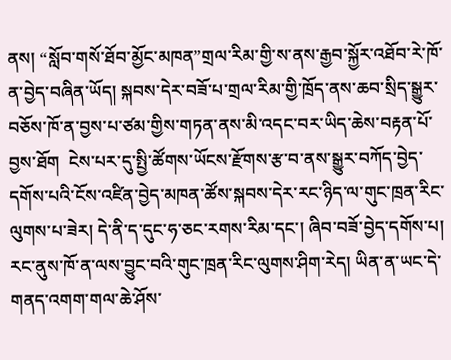ནས། “སློབ་གསོ་ཐོབ་མྱོང་མཁན”གྲལ་རིམ་གྱི་ས་ནས་རྒྱབ་སྐྱོར་འཐོབ་རེ་ཁོ་ན་བྱེད་བཞིན་ཡོད། སྐབས་དེར་བཟོ་པ་གྲལ་རིམ་གྱི་ཁྲོད་ནས་ཆབ་སྲིད་སྒྱུར་བཅོས་ཁོ་ན་བྱས་པ་ཙམ་གྱིས་གཏན་ནས་མི་འདང་བར་ཡིད་ཆེས་བརྟན་པོ་བྱས་ཐོག  ངེས་པར་དུ་སྤྱི་ཚོགས་ཡོངས་རྫོགས་རྩ་བ་ནས་སྒྱུར་བཀོད་བྱེད་དགོས་པའི་ངོས་འཛིན་བྱེད་མཁན་ཚོས་སྐབས་དེར་རང་ཉིད་ལ་གུང་ཁྲན་རིང་ལུགས་པ་ཟེར། དེ་ནི་ད་དུང་ཧ་ཅང་རགས་རིམ་དང་། ཞིབ་བཟོ་བྱེད་དགོས་པ། རང་ནུས་ཁོ་ན་ལས་བྱུང་བའི་གུང་ཁྲན་རིང་ལུགས་ཤིག་རེད། ཡིན་ན་ཡང་དེ་གནད་འགག་གལ་ཆེ་ཤོས་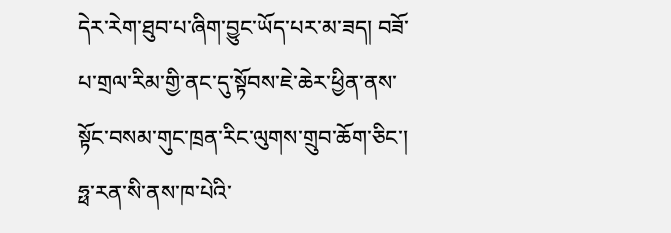དེར་རེག་ཐུབ་པ་ཞིག་བྱུང་ཡོད་པར་མ་ཟད། བཟོ་པ་གྲལ་རིམ་གྱི་ནང་དུ་སྟོབས་ཇེ་ཆེར་ཕྱིན་ནས་སྟོང་བསམ་གུང་ཁྲན་རིང་ལུགས་གྲུབ་ཆོག་ཅིང་། ཧྥ་རན་སི་ནས་ཁ་པེའི་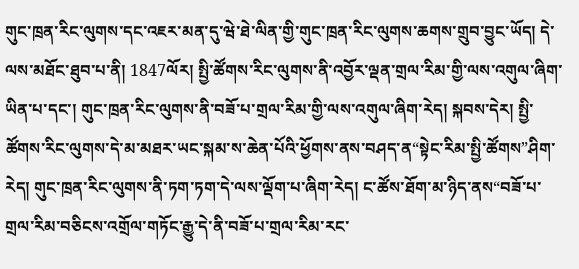གུང་ཁྲན་རིང་ལུགས་དང་འཇར་མན་དུ་ཝེ་ཐེ་ལིན་གྱི་གུང་ཁྲན་རིང་ལུགས་ཆགས་གྲུབ་བྱུང་ཡོད། དེ་ལས་མཐོང་ཐུབ་པ་ནི། 1847ལོར། སྤྱི་ཚོགས་རིང་ལུགས་ནི་འབྱོར་ལྡན་གྲལ་རིམ་གྱི་ལས་འགུལ་ཞིག་ཡིན་པ་དང་། གུང་ཁྲན་རིང་ལུགས་ནི་བཟོ་པ་གྲལ་རིམ་གྱི་ལས་འགུལ་ཞིག་རེད། སྐབས་དེར། སྤྱི་ཚོགས་རིང་ལུགས་དེ་མ་མཐར་ཡང་སྐམ་ས་ཆེན་པོའི་ཕྱོགས་ནས་བཤད་ན“སྟེང་རིམ་སྤྱི་ཚོགས”ཤིག་རེད། གུང་ཁྲན་རིང་ལུགས་ནི་ཏག་ཏག་དེ་ལས་ལྡོག་པ་ཞིག་རེད། ང་ཚོས་ཐོག་མ་ཉིད་ནས“བཟོ་པ་གྲལ་རིམ་བཅིངས་འགྲོལ་གཏོང་རྒྱུ་དེ་ནི་བཟོ་པ་གྲལ་རིམ་རང་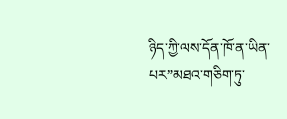ཉིད་ཀྱི་ལས་དོན་ཁོ་ན་ཡིན་པར”མཐའ་གཅིག་ཏུ་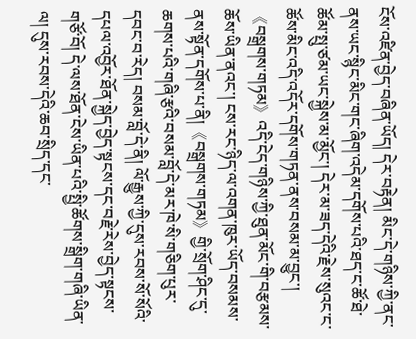ངོས་འཛིན་བྱེད་བཞིན་ཡོད། དེར་བརྟེན། མིང་དེ་གཉིས་ཀྱི་ནང་ནས་ཡང་སྙིང་མིང་གང་ཞིག་འདེམ་དགོས་པའི་ཐད་ང་ཚོ་ཐེ་ཚོམ་སྤུ་ཙམ་ཡང་སྐྱེས་མ་མྱོང་། དེར་མ་ཟད་དེའི་རྗེས་སུའང་ང་ཚོས་མིང་འདི་འདོར་དགོས་གཏན་ནས་བསམ་མ་བྱུང་།
《བསྒྲགས་གཏམ》འདི་ངེད་གཉིས་ཀྱི་ཐུན་མོང་གི་བརྩམས་ཆོས་ཡིན་ནའང་། ངས་རང་ཉིད་ལ་འགན་ཁུར་ཡོད་བསམས་ནས་སྟོན་དགོས་པ་ནི།《བསྒྲགས་གཏམ》གྱི་སྲོག་ཤིང་དུ་ཆགས་པའི་གཞི་རྩའི་བསམ་བློ་དེ་མར་ཁེ་སི་གཅིག་པུར་དབང་བ་རེད། བསམ་བློ་དེ་ནི། ལོ་རྒྱུས་ཀྱི་དུས་རབས་སོ་སོའི་དཔལ་འབྱོར་ཐོན་སྐྱེད་བྱེད་སྟངས་དང་བརྗེ་རེས་བྱེད་སྟངས་གཙོ་བོ། དེ་ལས་ཐོན་ངེས་ཡིན་པའི་སྤྱི་ཚོགས་སྒྲིག་གཞི་ཡིན་ལ། དུས་རབས་དེའི་ཆབ་སྲིད་དང་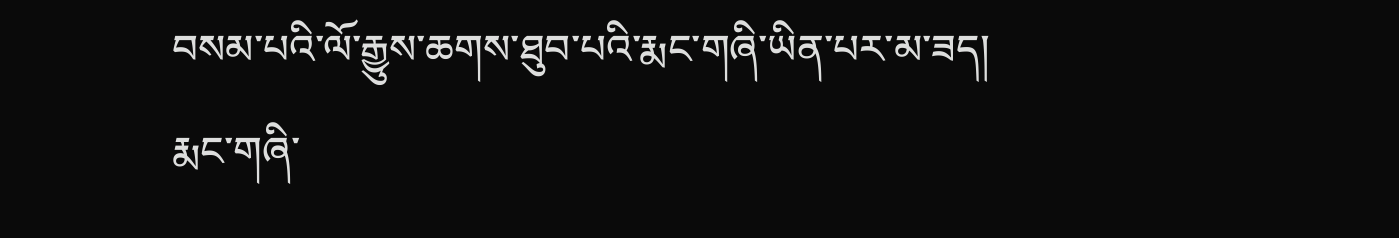བསམ་པའི་ལོ་རྒྱུས་ཆགས་ཐུབ་པའི་རྨང་གཞི་ཡིན་པར་མ་ཟད། རྨང་གཞི་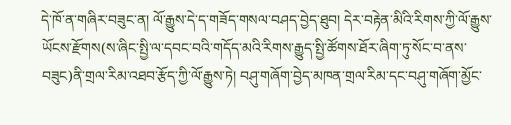དེ་ཁོ་ན་གཞིར་བཟུང་ན། ལོ་རྒྱུས་དེ་ད་གཟོད་གསལ་བཤད་བྱེད་ཐུབ། དེར་བརྟེན་མིའི་རིགས་ཀྱི་ལོ་རྒྱུས་ཡོངས་རྫོགས(ས་ཞིང་སྤྱི་ལ་དབང་བའི་གདོད་མའི་རིགས་རྒྱུད་སྤྱི་ཚོགས་ཐོར་ཞིག་ཏུ་སོང་བ་ནས་བཟུང)ནི་གྲལ་རིམ་འཐབ་རྩོད་ཀྱི་ལོ་རྒྱུས་ཏེ། བཤུ་གཞོག་བྱེད་མཁན་གྲལ་རིམ་དང་བཤུ་གཞོག་མྱོང་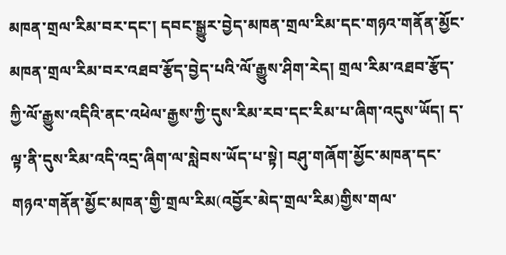མཁན་གྲལ་རིམ་བར་དང་། དབང་སྒྱུར་བྱེད་མཁན་གྲལ་རིམ་དང་གཉའ་གནོན་མྱོང་མཁན་གྲལ་རིམ་བར་འཐབ་རྩོད་བྱེད་པའི་ལོ་རྒྱུས་ཤིག་རེད། གྲལ་རིམ་འཐབ་རྩོད་ཀྱི་ལོ་རྒྱུས་འདིའི་ནང་འཕེལ་རྒྱས་ཀྱི་དུས་རིམ་རབ་དང་རིམ་པ་ཞིག་འདུས་ཡོད། ད་ལྟ་ནི་དུས་རིམ་འདི་འདྲ་ཞིག་ལ་སླེབས་ཡོད་པ་སྟེ། བཤུ་གཞོག་མྱོང་མཁན་དང་གཉའ་གནོན་མྱོང་མཁན་གྱི་གྲལ་རིམ(འབྱོར་མེད་གྲལ་རིམ)གྱིས་གལ་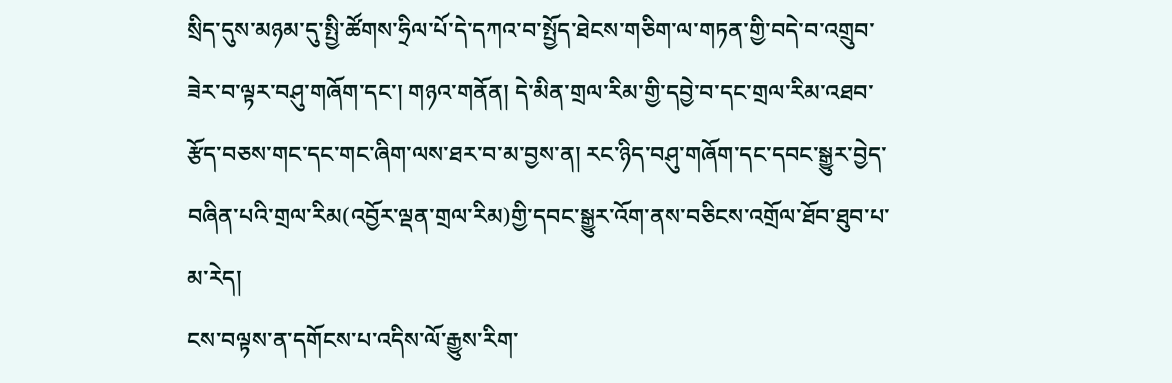སྲིད་དུས་མཉམ་དུ་སྤྱི་ཚོགས་ཧྲིལ་པོ་དེ་དཀའ་བ་སྤྱོད་ཐེངས་གཅིག་ལ་གཏན་གྱི་བདེ་བ་འགྲུབ་ཟེར་བ་ལྟར་བཤུ་གཞོག་དང་། གཉའ་གནོན། དེ་མིན་གྲལ་རིམ་གྱི་དབྱེ་བ་དང་གྲལ་རིམ་འཐབ་རྩོད་བཅས་གང་དང་གང་ཞིག་ལས་ཐར་བ་མ་བྱས་ན། རང་ཉིད་བཤུ་གཞོག་དང་དབང་སྒྱུར་བྱེད་བཞིན་པའི་གྲལ་རིམ(འབྱོར་ལྡན་གྲལ་རིམ)གྱི་དབང་སྒྱུར་འོག་ནས་བཅིངས་འགྲོལ་ཐོབ་ཐུབ་པ་མ་རེད།
ངས་བལྟས་ན་དགོངས་པ་འདིས་ལོ་རྒྱུས་རིག་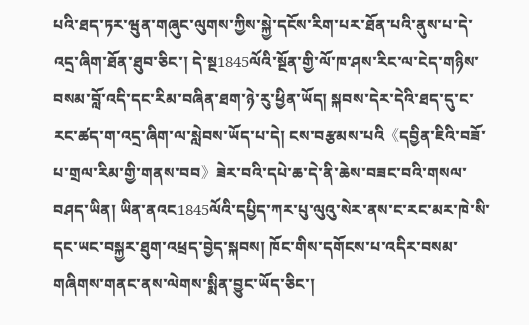པའི་ཐད་ཏར་ཝུན་གཞུང་ལུགས་ཀྱིས་སྐྱེ་དངོས་རིག་པར་ཐོན་པའི་ནུས་པ་དེ་འདྲ་ཞིག་ཐོན་ཐུབ་ཅིང་། དེ་སྔ1845ལོའི་སྔོན་གྱི་ལོ་ཁ་ཤས་རིང་ལ་ངེད་གཉིས་བསམ་བློ་འདི་དང་རིམ་བཞིན་ཐག་ཉེ་རུ་ཕྱིན་ཡོད། སྐབས་དེར་དེའི་ཐད་དུ་ང་རང་ཚད་ག་འདྲ་ཞིག་ལ་སླེབས་ཡོད་པ་དེ། ངས་བརྩམས་པའི《དབྱིན་ཇིའི་བཟོ་པ་གྲལ་རིམ་གྱི་གནས་བབ》ཟེར་བའི་དཔེ་ཆ་དེ་ནི་ཆེས་བཟང་བའི་གསལ་བཤད་ཡིན། ཡིན་ནའང1845ལོའི་དཔྱིད་ཀར་པུ་ལུའུ་སེར་ནས་ང་རང་མར་ཁེ་སི་དང་ཡང་བསྐྱར་ཐུག་འཕྲད་བྱེད་སྐབས། ཁོང་གིས་དགོངས་པ་འདིར་བསམ་གཞིགས་གནང་ནས་ལེགས་སྨིན་བྱུང་ཡོད་ཅིང་།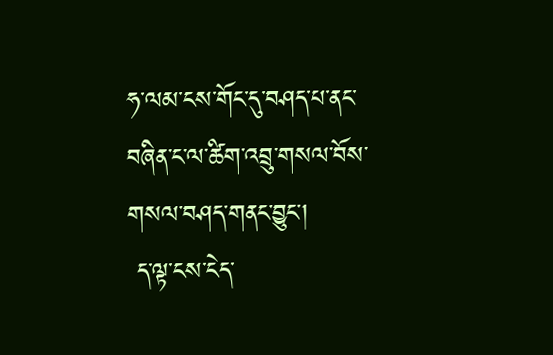ཧ་ལམ་ངས་གོང་དུ་བཤད་པ་ནང་བཞིན་ང་ལ་ཚིག་འབྲུ་གསལ་བོས་གསལ་བཤད་གནང་བྱུང་།
 ད་ལྟ་ངས་ངེད་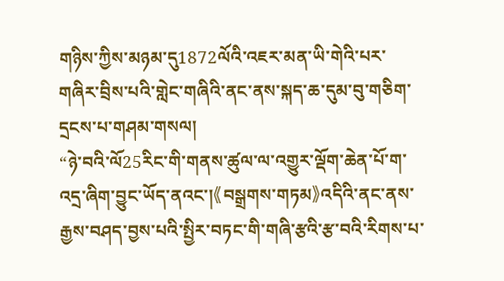གཉིས་ཀྱིས་མཉམ་དུ1872ལོའི་འཇར་མན་ཡི་གེའི་པར་གཞིར་བྲིས་པའི་གླེང་གཞིའི་ནང་ནས་སྐད་ཆ་དུམ་བུ་གཅིག་དྲངས་པ་གཤམ་གསལ།
“ཉེ་བའི་ལོ25རིང་གི་གནས་ཚུལ་ལ་འགྱུར་ལྡོག་ཆེན་པོ་ག་འདྲ་ཞིག་བྱུང་ཡོད་ནའང་།《བསྒྲགས་གཏམ》འདིའི་ནང་ནས་རྒྱས་བཤད་བྱས་པའི་སྤྱིར་བཏང་གི་གཞི་རྩའི་རྩ་བའི་རིགས་པ་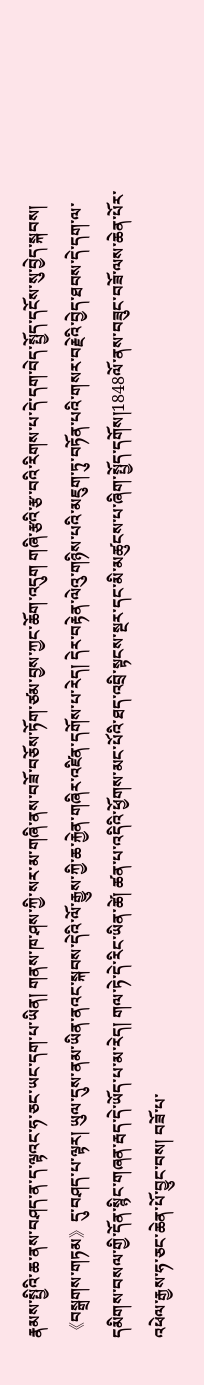རྣམས་སྤྱིའི་ཆ་ནས་བཤད་ན་ད་ལྟའང་ཧ་ཅང་ཡང་དག་པ་ཡིན། གནས་ཁ་ཤས་ཀྱི་སར་མ་གཞི་ནས་བཟོ་བཅོས་ཏོག་ཙམ་བྱས་ཀྱང་ཆོག་འདུག གཞི་རྩའི་རྩ་བའི་རིགས་པ་དེ་དག་བེད་སྤྱོད་དངོས་སུ་བྱེད་སྐབས། 《བསྒྲགས་གཏམ》དུ་བཤད་པ་ལྟར། ཡུལ་དུས་ནམ་ཡིན་ནའང་སྐབས་དེའི་ལོ་རྒྱུས་ཀྱི་ཆ་རྐྱེན་གཞིར་འཛིན་དགོས་པ་རེད། དེར་བརྟེན་ལེའུ་གཉིས་པའི་མཇུག་ཏུ་བཏོན་པའི་གསར་བརྗེའི་བྱེད་ཐབས་དེ་དག་ལ་དམིགས་བསལ་གྱི་དོན་སྙིང་གཞན་རྦད་དེ་ཡོད་པ་མ་རེད། གལ་ཏེ་དེ་རིང་ཡིན་ཚེ། ཚན་པ་འདིའི་ཕྱོགས་མང་པོའི་ཐད་འབྲི་སྟངས་སྔར་དང་མི་མཚུངས་པ་ཞིག་སྤྱོད་དགོས།1848ལོ་ནས་བཟུང་བཟོ་ལས་ཆེན་པོར་འཕེལ་རྒྱས་ཧ་ཅང་ཆེན་པོ་བྱུང་བས། བཟོ་པ་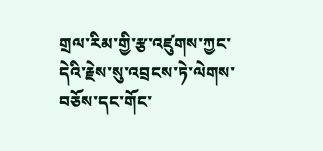གྲལ་རིམ་གྱི་རྩ་འཛུགས་ཀྱང་དེའི་རྗེས་སུ་འབྲངས་ཏེ་ལེགས་བཅོས་དང་གོང་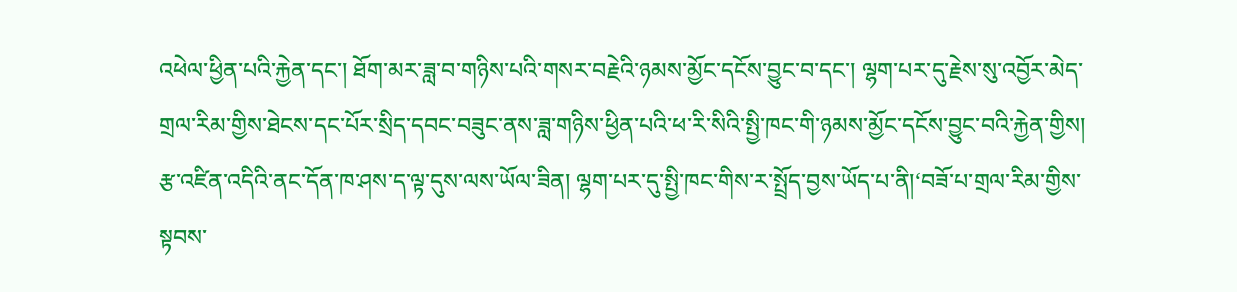འཕེལ་ཕྱིན་པའི་རྐྱེན་དང་། ཐོག་མར་ཟླ་བ་གཉིས་པའི་གསར་བརྗེའི་ཉམས་མྱོང་དངོས་བྱུང་བ་དང་། ལྷག་པར་དུ་རྗེས་སུ་འབྱོར་མེད་གྲལ་རིམ་གྱིས་ཐེངས་དང་པོར་སྲིད་དབང་བཟུང་ནས་ཟླ་གཉིས་ཕྱིན་པའི་ཕ་རི་སིའི་སྤྱི་ཁང་གི་ཉམས་མྱོང་དངོས་བྱུང་བའི་རྐྱེན་གྱིས། རྩ་འཛིན་འདིའི་ནང་དོན་ཁ་ཤས་ད་ལྟ་དུས་ལས་ཡོལ་ཟིན། ལྷག་པར་དུ་སྤྱི་ཁང་གིས་ར་སྤྲོད་བྱས་ཡོད་པ་ནི།‘བཟོ་པ་གྲལ་རིམ་གྱིས་སྟབས་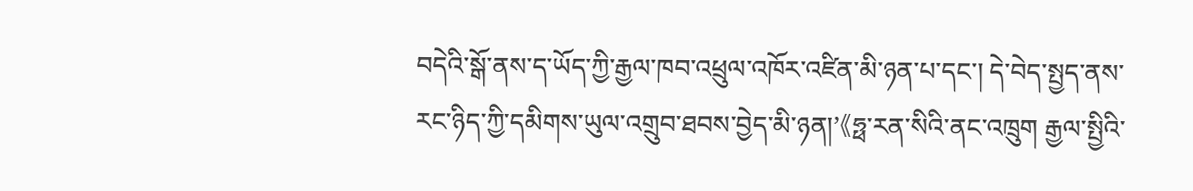བདེའི་སྒོ་ནས་ད་ཡོད་ཀྱི་རྒྱལ་ཁབ་འཕྲུལ་འཁོར་འཛིན་མི་ཉན་པ་དང་། དེ་བེད་སྤྱད་ནས་རང་ཉིད་ཀྱི་དམིགས་ཡུལ་འགྲུབ་ཐབས་བྱེད་མི་ཉན།’《ཧྥ་རན་སིའི་ནང་འཁྲུག རྒྱལ་སྤྱིའི་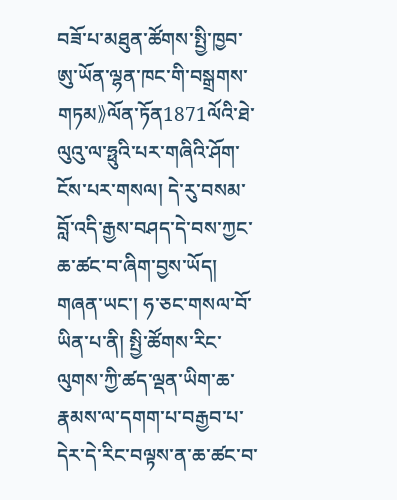བཟོ་པ་མཐུན་ཚོགས་སྤྱི་ཁྱབ་ཨུ་ཡོན་ལྷན་ཁང་གི་བསྒྲགས་གཏམ》ལོན་ཏོན1871ལོའི་ཐེ་ལུའུ་ལ་ཧྥུའི་པར་གཞིའི་ཤོག་ངོས་པར་གསལ། དེ་རུ་བསམ་བློ་འདི་རྒྱས་བཤད་དེ་བས་ཀྱང་ཆ་ཚང་བ་ཞིག་བྱས་ཡོད། གཞན་ཡང་། ཧ་ཅང་གསལ་བོ་ཡིན་པ་ནི། སྤྱི་ཚོགས་རིང་ལུགས་ཀྱི་ཚད་ལྡན་ཡིག་ཆ་རྣམས་ལ་དགག་པ་བརྒྱབ་པ་དེར་དེ་རིང་བལྟས་ན་ཆ་ཚང་བ་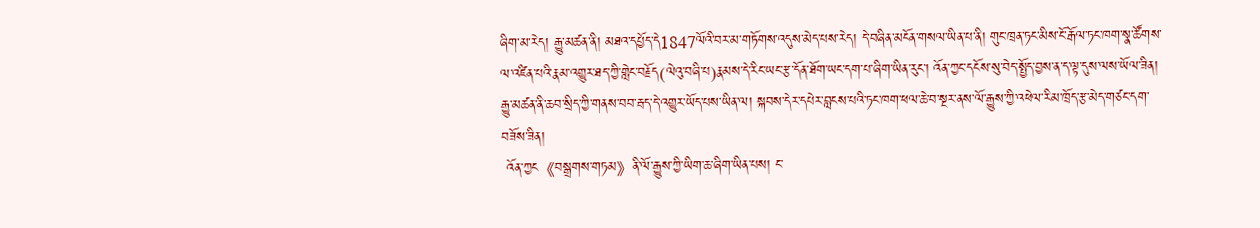ཞིག་མ་རེད། རྒྱུ་མཚན་ནི། མཐའ་དཔྱོད་དེ1847ལོའི་བར་མ་གཏོགས་འདུས་མེད་པས་རེད། དེ་བཞིན་མངོན་གསལ་ཡིན་པ་ནི། གུང་ཁྲན་ཏང་མིས་ངོ་རྒོལ་ཏང་ཁག་སྣ་ཚོགས་ལ་འཛིན་པའི་རྣམ་འགྱུར་ཐད་ཀྱི་གླེང་བརྗོད(ལེའུ་བཞི་པ)རྣམས་དེ་རིང་ཡང་རྩ་དོན་ཐོག་ཡང་དག་པ་ཞིག་ཡིན་རུང་། འོན་ཀྱང་དངོས་སུ་བེད་སྤྱོད་བྱས་ན་ད་ལྟ་དུས་ལས་ཡོལ་ཟིན། རྒྱུ་མཚན་ནི་ཆབ་སྲིད་ཀྱི་གནས་བབ་རྦད་དེ་འགྱུར་ཡོད་པས་ཡིན་ལ། སྐབས་དེར་དཔེར་བླངས་པའི་ཏང་ཁག་ཕལ་ཆེ་བ་སྔར་ནས་ལོ་རྒྱུས་ཀྱི་འཕེལ་རིམ་ཁྲོད་རྩ་མེད་གཙང་དག་བཟོས་ཟིན།
 འོན་ཀྱང《བསྒྲགས་གཏམ》ནི་ལོ་རྒྱུས་ཀྱི་ཡིག་ཆ་ཞིག་ཡིན་པས། ང་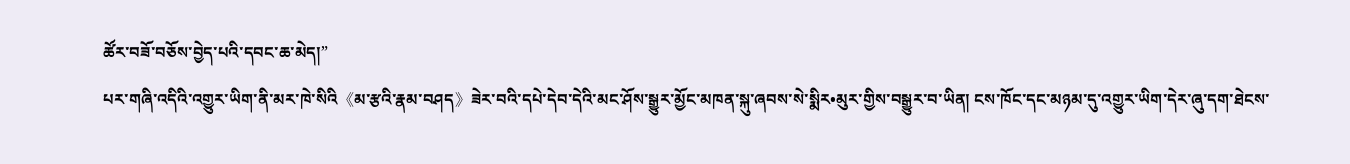ཚོར་བཟོ་བཅོས་བྱེད་པའི་དབང་ཆ་མེད།”
པར་གཞི་འདིའི་འགྱུར་ཡིག་ནི་མར་ཁེ་སིའི《མ་རྩའི་རྣམ་བཤད》ཟེར་བའི་དཔེ་དེབ་དེའི་མང་ཤོས་སྒྱུར་མྱོང་མཁན་སྐུ་ཞབས་སེ་སྨིར•མུར་གྱིས་བསྒྱུར་བ་ཡིན། ངས་ཁོང་དང་མཉམ་དུ་འགྱུར་ཡིག་དེར་ཞུ་དག་ཐེངས་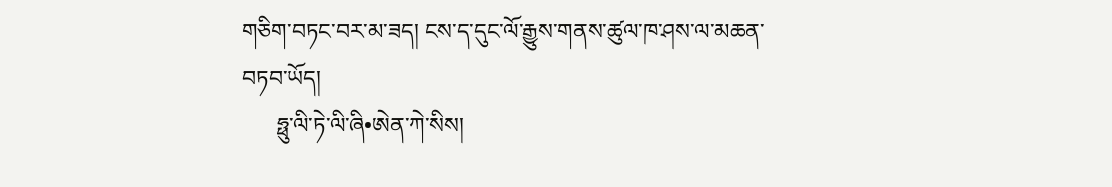གཅིག་བཏང་བར་མ་ཟད། ངས་ད་དུང་ལོ་རྒྱུས་གནས་ཚུལ་ཁ་ཤས་ལ་མཆན་བཏབ་ཡོད།
      ཧྥུ་ལི་ཏེ་ལི་ཞི•ཨེན་ཀེ་སིས།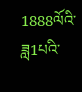1888ལོའི་ཟླ1པའི་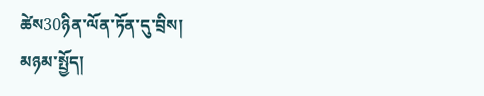ཚེས30ཉིན་ལོན་ཏོན་དུ་བྲིས།
མཉམ་སྤྱོད།